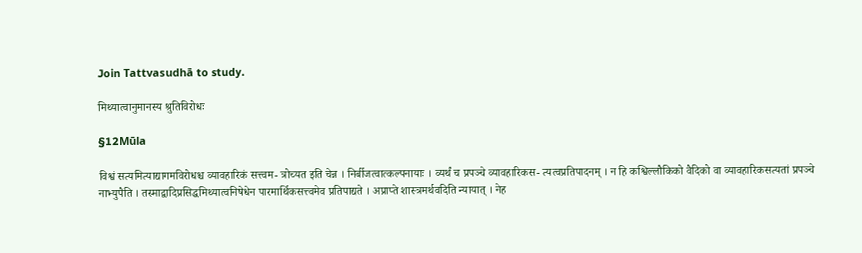Join Tattvasudhā to study.

मिथ्यात्वानुमानस्य श्रुतिविरोधः

§12Mūla

विश्वं सत्यमित्याद्यागमविरोधश्च व्यावहारिकं सत्त्वम- त्रोच्यत इति चेन्न । निर्बीजत्वात्कल्पनायाः । व्यर्थं च प्रपञ्चे व्यावहारिकस- त्यत्वप्रतिपादनम् । न हि कश्विल्लौकिको वैदिको वा व्यावहारिकसत्यतां प्रपञ्चे नाभ्युपैति । तस्माद्वादिप्रसिद्धमिथ्यात्वनिषेधेन पारमार्थिकसत्त्वमेव प्रतिपाद्यते । अप्राप्ते शास्त्रमर्थवदिति न्यायात् । नेह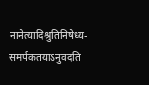नानेत्यादिश्रुतिनिषेध्य- समर्पकतयाऽनुवदति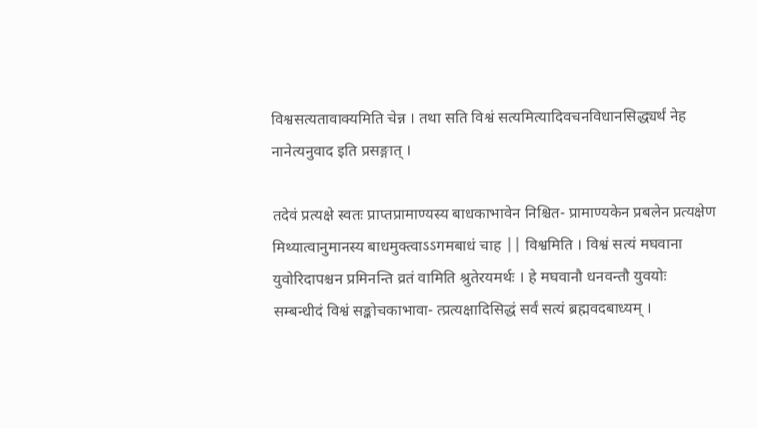विश्वसत्यतावाक्यमिति चेन्न । तथा सति विश्वं सत्यमित्यादिवचनविधानसिद्ध्यर्थं नेह नानेत्यनुवाद इति प्रसङ्गात् ।

तदेवं प्रत्यक्षे स्वतः प्राप्तप्रामाण्यस्य बाधकाभावेन निश्चित- प्रामाण्यकेन प्रबलेन प्रत्यक्षेण मिथ्यात्वानुमानस्य बाधमुक्त्वाऽऽगमबाधं चाह || विश्वमिति । विश्वं सत्यं मघवाना युवोरिदापश्चन प्रमिनन्ति व्रतं वामिति श्रुतेरयमर्थः । हे मघवानौ धनवन्तौ युवयोः सम्बन्धीदं विश्वं सङ्कोचकाभावा- त्प्रत्यक्षादिसिद्धं सर्वं सत्यं ब्रह्मवदबाध्यम् ।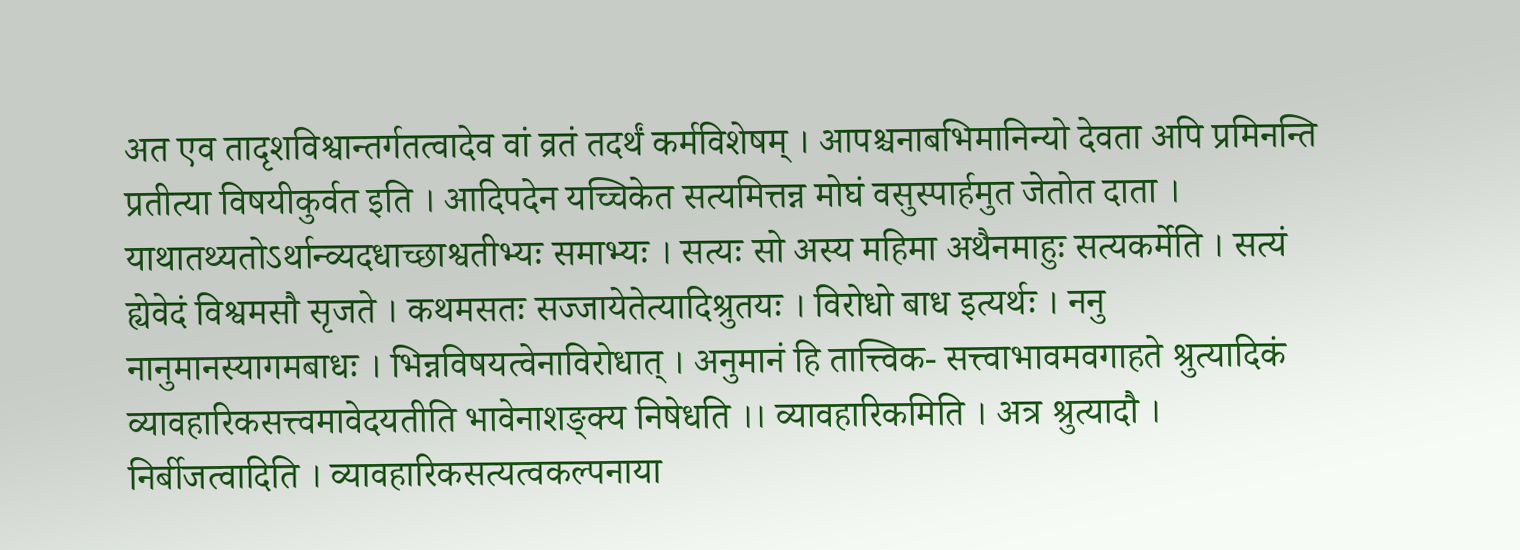अत एव तादृशविश्वान्तर्गतत्वादेव वां व्रतं तदर्थं कर्मविशेषम् । आपश्चनाबभिमानिन्यो देवता अपि प्रमिनन्ति प्रतीत्या विषयीकुर्वत इति । आदिपदेन यच्चिकेत सत्यमित्तन्न मोघं वसुस्पार्हमुत जेतोत दाता । याथातथ्यतोऽर्थान्व्यदधाच्छाश्वतीभ्यः समाभ्यः । सत्यः सो अस्य महिमा अथैनमाहुः सत्यकर्मेति । सत्यं ह्येवेदं विश्वमसौ सृजते । कथमसतः सज्जायेतेत्यादिश्रुतयः । विरोधो बाध इत्यर्थः । ननु नानुमानस्यागमबाधः । भिन्नविषयत्वेनाविरोधात् । अनुमानं हि तात्त्विक- सत्त्वाभावमवगाहते श्रुत्यादिकं व्यावहारिकसत्त्वमावेदयतीति भावेनाशङ्क्य निषेधति ।। व्यावहारिकमिति । अत्र श्रुत्यादौ । निर्बीजत्वादिति । व्यावहारिकसत्यत्वकल्पनाया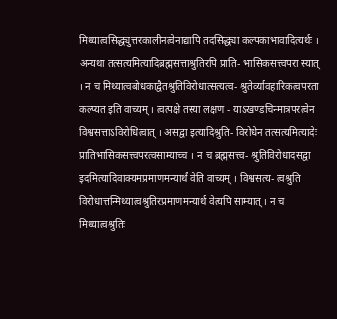मिथ्यात्वसिद्ध्युत्तरकालीनत्वेनाद्यापि तदसिद्ध्या कल्पकाभावादित्यर्थः । अन्यथा तत्सत्यमित्यादिब्रह्मसत्ताश्रुतिरपि प्राति- भासिकसत्त्वपरा स्यात् । न च मिथ्यात्वबोधकाद्वैतश्रुतिविरोधात्सत्यत्व- श्रुतेर्व्यावहारिकत्वपरता कल्प्यत इति वाच्यम् । त्वत्पक्षे तस्या लक्षण - याऽखण्डचिन्मात्रपरत्वेन विश्वसत्ताऽविरोधित्वात् । असद्वा इत्यादिश्रुति- विरोधेन तत्सत्यमित्यादेः प्रातिभासिकसत्त्वपरत्वसाम्याच्च । न च ब्रह्मसत्त्व- श्रुतिविरोधादसद्वा इदमित्यादिवाक्यमप्रमाणमन्यार्थं वेति वाच्यम् । विश्वसत्य- त्वश्रुति विरोधात्तन्मिथ्यात्वश्रुतिरप्रमाणमन्यार्थ वेत्यपि साम्यात् । न च मिथ्यात्वश्रुतिः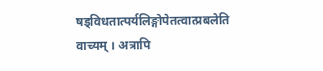षड्विधतात्पर्यलिङ्गोपेतत्वात्प्रबलेति वाच्यम् । अत्रापि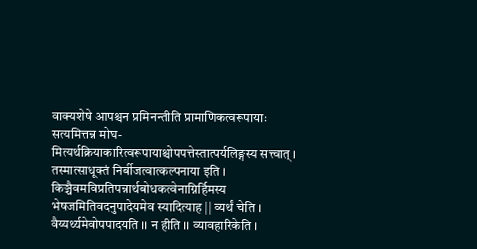वाक्यशेषे आपश्चन प्रमिनन्तीति प्रामाणिकत्वरूपायाः सत्यमित्तन्न मोघ- मित्यर्थक्रियाकारित्वरूपायाश्चोपपत्तेस्तात्पर्यलिङ्गस्य सत्त्वात् । तस्मात्साधूक्तं निर्बीजत्वात्कल्पनाया इति । किञ्चैवमविप्रतिपन्नार्थबोधकत्वेनाग्निर्हिमस्य भेषजमितिवदनुपादेयमेव स्यादित्याह || व्यर्थं चेति । वैय्यर्थ्यमेवोपपादयति ।। न हीति ।। व्यावहारिकेति ।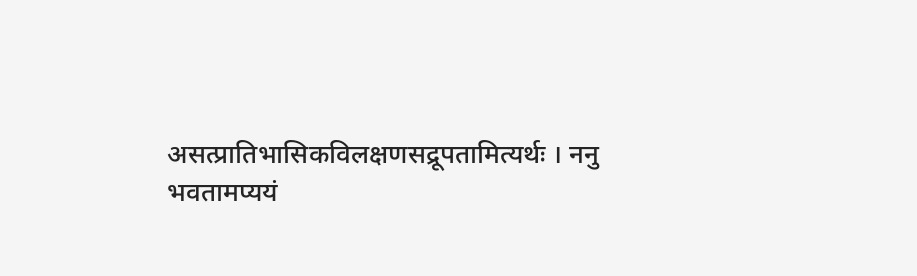असत्प्रातिभासिकविलक्षणसद्रूपतामित्यर्थः । ननु भवतामप्ययं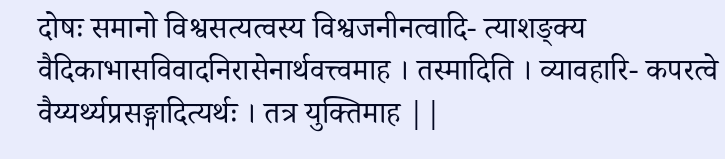दोषः समानो विश्वसत्यत्वस्य विश्वजनीनत्वादि- त्याशङ्क्य वैदिकाभासविवादनिरासेनार्थवत्त्वमाह । तस्मादिति । व्यावहारि- कपरत्वे वैय्यर्थ्यप्रसङ्गादित्यर्थः । तत्र युक्तिमाह ||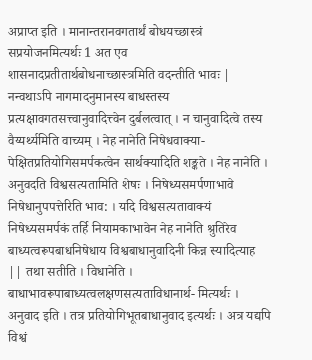अप्राप्त इति । मानान्तरानवगतार्थं बोधयच्छास्त्रं सप्रयोजनमित्यर्थः 1 अत एव शासनादप्रतीतार्थबोधनाच्छास्त्रमिति वदन्तीति भावः | नन्वथाऽपि नागमादनुमानस्य बाधस्तस्य प्रत्यक्षावगतसत्त्वानुवादित्त्वेन दुर्बलत्वात् । न चानुवादित्वे तस्य वैय्यर्थ्यमिति वाच्यम् । नेह नानेति निषेधवाक्या- पेक्षितप्रतियोगिसमर्पकत्वेन सार्थक्यादिति शङ्कते । नेह नानेति । अनुवदति विश्वसत्यतामिति शेषः । निषेध्यसमर्पणाभावे निषेधानुपपत्तेरिति भाव: । यदि विश्वसत्यतावाक्यं निषेध्यसमर्पकं तर्हि नियामकाभावेन नेह नानेति श्रुतिरेव बाध्यत्वरूपबाधनिषेधाय विश्वबाधानुवादिनी किन्न स्यादित्याह || तथा सतीति । विधानेति । बाधाभावरूपाबाध्यत्वलक्षणसत्यताविधानार्थ- मित्यर्थः । अनुवाद इति । तत्र प्रतियोगिभूतबाधानुवाद इत्यर्थः । अत्र यद्यपि विश्वं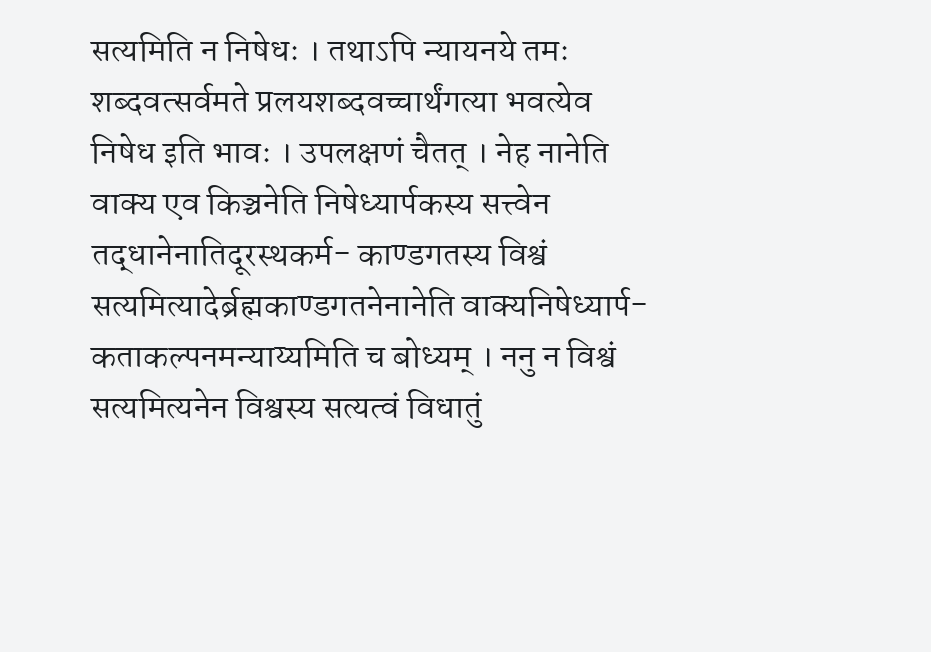सत्यमिति न निषेधः । तथाऽपि न्यायनये तमः शब्दवत्सर्वमते प्रलयशब्दवच्चार्थंगत्या भवत्येव निषेध इति भावः । उपलक्षणं चैतत् । नेह नानेति वाक्य एव किञ्चनेति निषेध्यार्पकस्य सत्त्वेन तद्धानेनातिदूरस्थकर्म- काण्डगतस्य विश्वं सत्यमित्यादेर्ब्रह्मकाण्डगतनेनानेति वाक्यनिषेध्यार्प- कताकल्पनमन्याय्यमिति च बोध्यम् । ननु न विश्वं सत्यमित्यनेन विश्वस्य सत्यत्वं विधातुं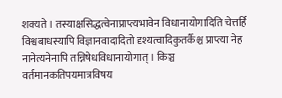शक्यते । तस्याक्षसिद्धत्वेनाप्राप्त्यभावेन विधानायोगादिति चेत्तर्हि विश्वबाधस्यापि विज्ञानवादादितो दृश्यत्वादिकुतर्कैश्च प्राप्त्या नेह नानेत्यनेनापि तन्निषेधविधानायोगात् । किञ्च वर्तमानकतिपयमात्रविषय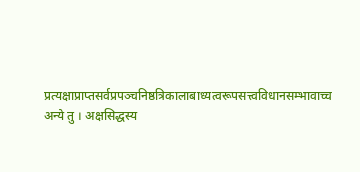प्रत्यक्षाप्राप्तसर्वप्रपञ्चनिष्ठत्रिकालाबाध्यत्वरूपसत्त्वविधानसम्भावाच्च अन्ये तु । अक्षसिद्धस्य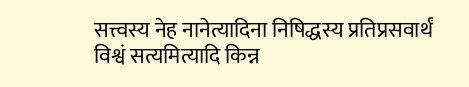सत्त्वस्य नेह नानेत्यादिना निषिद्धस्य प्रतिप्रसवार्थं विश्वं सत्यमित्यादि किन्न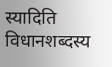स्यादिति विधानशब्दस्य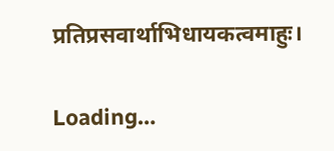प्रतिप्रसवार्थाभिधायकत्वमाहुः।

Loading…